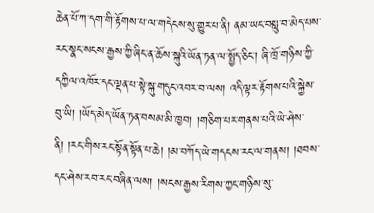ཆེན་པོ་ཀ་དག་གི་རྟོགས་པ་ལ་གདེངས་སུ་གྱུར་པ་ནི། ནམ་ཡང་བསླུ་བ་མེད་པས་རང་སྣང་སངས་རྒྱས་ཀྱི་ཞིང་ན་ཆོས་སྐུའི་ཡོན་ཏན་ལ་སྤྱོད་ཅིང་། ཞི་ཁྲོ་གཉིས་ཀྱི་དཀྱིལ་འཁོར་དང་ལྡན་པ་སྟེ་སྐུ་གདུང་འབར་བ་ལས། འདི་ལྟར་རྟོགས་པའི་སྐྱེས་བུ་ཡི། །ཡོད་མེད་ཡོན་ཏན་བསམ་མི་ཁྱབ། །གཅིག་པར་གནས་པའི་ཡེ་ཤེས་ནི། །རང་གིས་རང་སྟོན་སྟོན་པ་ཆེ། །མ་བཀོད་ཡེ་གདངས་རང་ལ་གནས། །ཐབས་དང་ཤེས་རབ་རང་བཞིན་ལས། །སངས་རྒྱས་རིགས་ཀྱང་གཉིས་སུ་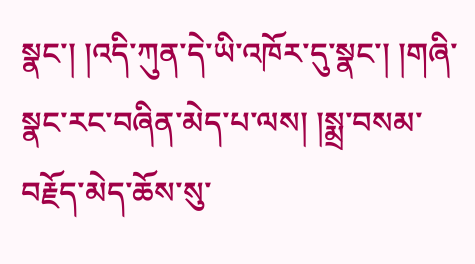སྣང་། །འདི་ཀུན་དེ་ཡི་འཁོར་དུ་སྣང་། །གཞི་སྣང་རང་བཞིན་མེད་པ་ལས། །སྨྲ་བསམ་བརྗོད་མེད་ཆོས་སུ་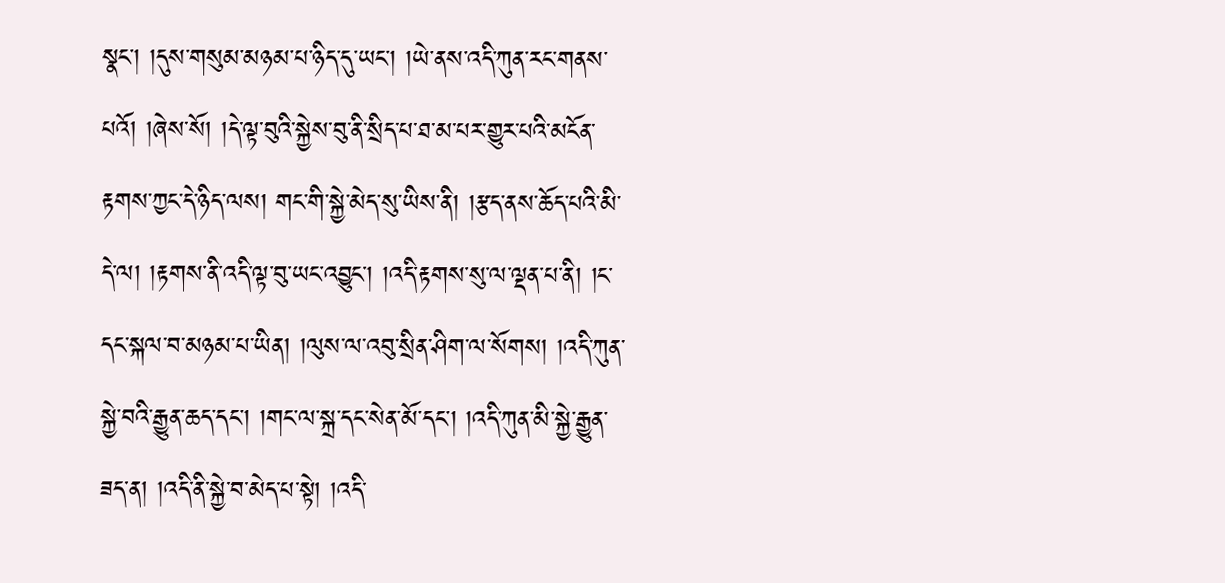སྣང་། །དུས་གསུམ་མཉམ་པ་ཉིད་དུ་ཡང་། །ཡེ་ནས་འདི་ཀུན་རང་གནས་པའོ། །ཞེས་སོ། །དེ་ལྟ་བུའི་སྐྱེས་བུ་ནི་སྲིད་པ་ཐ་མ་པར་གྱུར་པའི་མངོན་རྟགས་ཀྱང་དེ་ཉིད་ལས། གང་གི་སྐྱེ་མེད་སུ་ཡིས་ནི། །རྩད་ནས་ཆོད་པའི་མི་དེ་ལ། །རྟགས་ནི་འདི་ལྟ་བུ་ཡང་འབྱུང་། །འདི་རྟགས་སུ་ལ་ལྡན་པ་ནི། །ང་དང་སྐལ་བ་མཉམ་པ་ཡིན། །ལུས་ལ་འབུ་སྲིན་ཤིག་ལ་སོགས། །འདི་ཀུན་སྐྱེ་བའི་རྒྱུན་ཆད་དང་། །གང་ལ་སྐྲ་དང་སེན་མོ་དང་། །འདི་ཀུན་མི་སྐྱེ་རྒྱུན་ཟད་ན། །འདི་ནི་སྐྱེ་བ་མེད་པ་སྟེ། །འདི་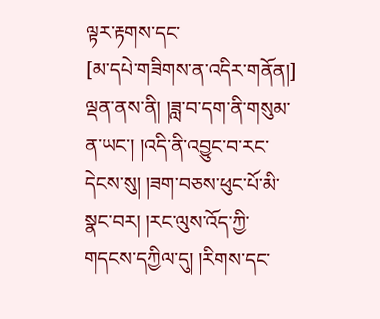ལྟར་རྟགས་དང་
[མ་དཔེ་གཟིགས་ན་འདིར་གནོན།]
ལྡན་ནས་ནི། །ཟླ་བ་དག་ནི་གསུམ་ན་ཡང་། །འདི་ནི་འབྱུང་བ་རང་དེངས་སུ། །ཟག་བཅས་ཕུང་པོ་མི་སྣང་བར། །རང་ལུས་འོད་ཀྱི་གདངས་དཀྱིལ་དུ། །རིགས་དང་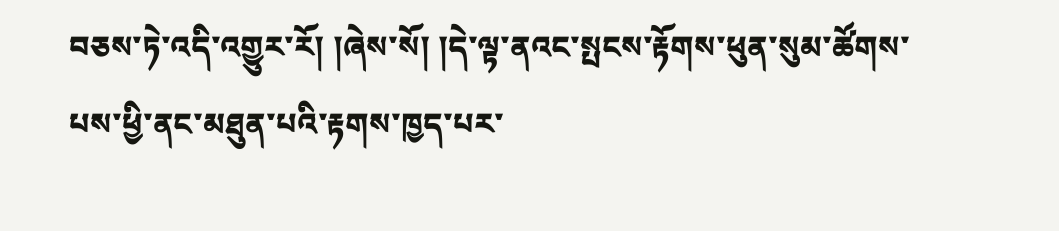བཅས་ཏེ་འདི་འགྱུར་རོ། །ཞེས་སོ། །དེ་ལྟ་ནའང་སྤངས་རྟོགས་ཕུན་སུམ་ཚོགས་པས་ཕྱི་ནང་མཐུན་པའི་རྟགས་ཁྱད་པར་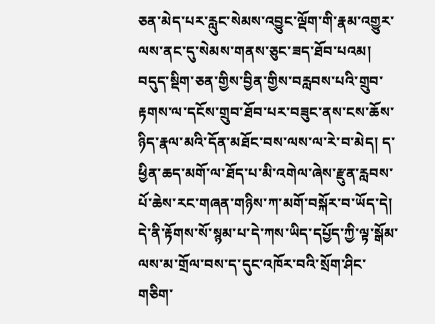ཅན་མེད་པར་རླུང་སེམས་འབྱུང་ལྡོག་གི་རྣམ་འགྱུར་ལས་ནང་དུ་སེམས་གནས་ཅུང་ཟད་ཐོབ་པའམ། བདུད་སྡིག་ཅན་གྱིས་བྱིན་གྱིས་བརླབས་པའི་གྲུབ་རྟགས་ལ་དངོས་གྲུབ་ཐོབ་པར་བཟུང་ནས་ངས་ཆོས་ཉིད་རྣལ་མའི་དོན་མཐོང་བས་ལས་ལ་རེ་བ་མེད། ད་ཕྱིན་ཆད་མགོ་ལ་ཐོད་པ་མི་འགེལ་ཞེས་རྫུན་རླབས་པོ་ཆེས་རང་གཞན་གཉིས་ཀ་མགོ་བསྐོར་བ་ཡོད་དེ། དེ་ནི་རྟོགས་སོ་སྙམ་པ་དེ་ཀས་ཡིད་དཔྱོད་ཀྱི་ལྟ་སྒོམ་ལས་མ་གྲོལ་བས་ད་དུང་འཁོར་བའི་སྲོག་ཤིང་གཅིག་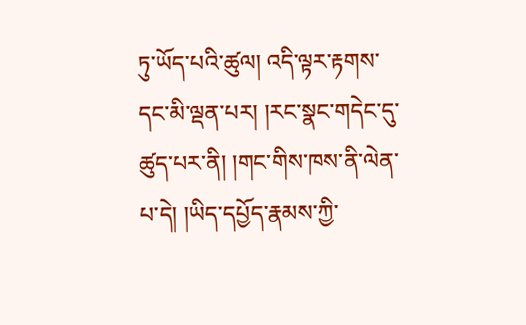ཏུ་ཡོད་པའི་ཚུལ། འདི་ལྟར་རྟགས་དང་མི་ལྡན་པར། །རང་སྣང་གདེང་དུ་ཚུད་པར་ནི། །གང་གིས་ཁས་ནི་ལེན་པ་དེ། །ཡིད་དཔྱོད་རྣམས་ཀྱི་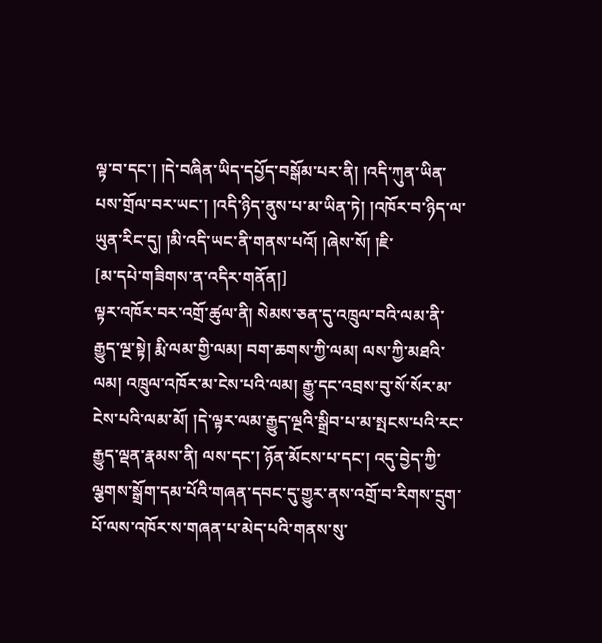ལྟ་བ་དང་། །དེ་བཞིན་ཡིད་དཔྱོད་བསྒོམ་པར་ནི། །འདི་ཀུན་ཡིན་པས་གྲོལ་བར་ཡང་། །འདི་ཉིད་ནུས་པ་མ་ཡིན་ཏེ། །འཁོར་བ་ཉིད་ལ་ཡུན་རིང་དུ། །མི་འདི་ཡང་ནི་གནས་པའོ། །ཞེས་སོ། །ཇི་
[མ་དཔེ་གཟིགས་ན་འདིར་གནོན།]
ལྟར་འཁོར་བར་འགྲོ་ཚུལ་ནི། སེམས་ཅན་དུ་འཁྲུལ་བའི་ལམ་ནི་རྒྱུད་ལྔ་སྟེ། རྨི་ལམ་གྱི་ལམ། བག་ཆགས་ཀྱི་ལམ། ལས་ཀྱི་མཐའི་ལམ། འཁྲུལ་འཁོར་མ་ངེས་པའི་ལམ། རྒྱུ་དང་འབྲས་བུ་སོ་སོར་མ་ངེས་པའི་ལམ་མོ། །དེ་ལྟར་ལམ་རྒྱུད་ལྔའི་སྒྲིབ་པ་མ་སྤངས་པའི་རང་རྒྱུད་ལྡན་རྣམས་ནི། ལས་དང་། ཉོན་མོངས་པ་དང་། འདུ་བྱེད་ཀྱི་ལྕགས་སྒྲོག་དམ་པོའི་གཞན་དབང་དུ་གྱུར་ནས་འགྲོ་བ་རིགས་དྲུག་པོ་ལས་འཁོར་ས་གཞན་པ་མེད་པའི་གནས་སུ་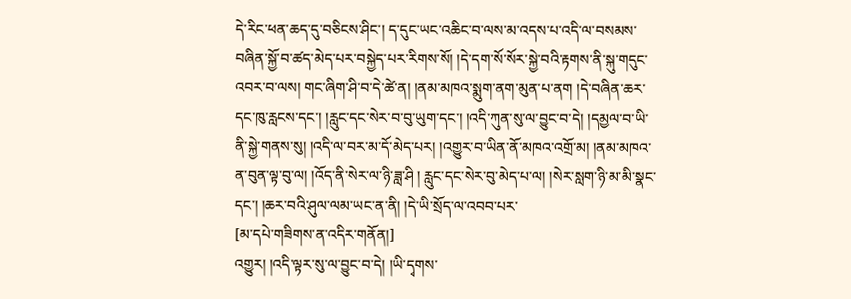དེ་རིང་ཕན་ཆད་དུ་བཅིངས་ཤིང་། ད་དུང་ཡང་འཆིང་བ་ལས་མ་འདས་པ་འདི་ལ་བསམས་བཞིན་སྐྱོ་བ་ཚད་མེད་པར་བསྐྱེད་པར་རིགས་སོ། །དེ་དག་སོ་སོར་སྐྱེ་བའི་རྟགས་ནི་སྐུ་གདུང་འབར་བ་ལས། གང་ཞིག་ཤི་བ་དེ་ཚེ་ན། །ནམ་མཁའ་སྨུག་ནག་མུན་པ་ནག །དེ་བཞིན་ཆར་དང་ཁུ་རླངས་དང་། །རླུང་དང་སེར་བ་བུ་ཡུག་དང་། །འདི་ཀུན་སུ་ལ་བྱུང་བ་དེ། །དམྱལ་བ་ཡི་ནི་སྐྱེ་གནས་སུ། །འདི་ལ་བར་མ་དོ་མེད་པར། །འགྱུར་བ་ཡིན་ནོ་མཁའ་འགྲོ་མ། །ནམ་མཁའ་ན་བུན་ལྟ་བུ་ལ། །འོད་ནི་སེར་ལ་ཉི་ཟླ་ཤི ། རླུང་དང་སེར་བུ་མེད་པ་ལ། །སེར་སླག་ཉི་མ་མི་སྣང་དང་། །ཆར་བའི་ཤུལ་ལམ་ཡང་ན་ནི། །དེ་ཡི་སྲོད་ལ་འབབ་པར་
[མ་དཔེ་གཟིགས་ན་འདིར་གནོན།]
འགྱུར། །འདི་ལྟར་སུ་ལ་བྱུང་བ་དེ། །ཡི་དྭགས་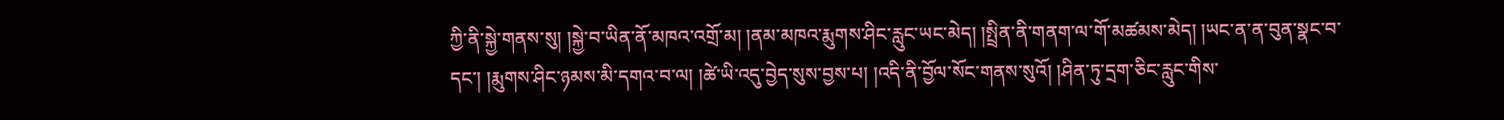ཀྱི་ནི་སྐྱེ་གནས་སུ། །སྐྱེ་བ་ཡིན་ནོ་མཁའ་འགྲོ་མ། །ནམ་མཁའ་རྨུགས་ཤིང་རླུང་ཡང་མེད། །སྤྲིན་ནི་གནག་ལ་གོ་མཚམས་མེད། །ཡང་ན་ན་བུན་སྣང་བ་དང་། །རྨུགས་ཤིང་ཉམས་མི་དགའ་བ་ལ། །ཚེ་ཡི་འདུ་བྱེད་སུས་བྱས་པ། །འདི་ནི་བྱོལ་སོང་གནས་སུའོ། །ཤིན་ཏུ་དྲག་ཅིང་རླུང་གིས་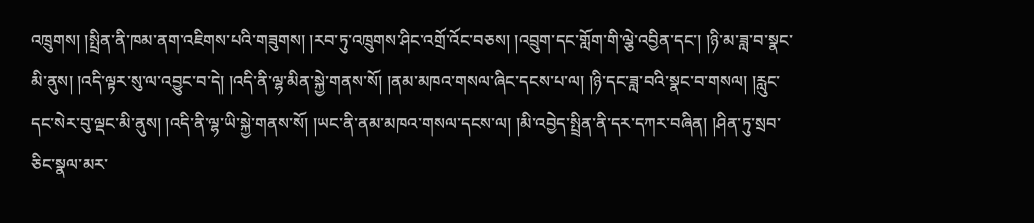འཁྲུགས། །སྤྲིན་ནི་ཁམ་ནག་འཇིགས་པའི་གཟུགས། །རབ་ཏུ་འཁྲུགས་ཤིང་འགྲོ་འོང་བཅས། །འབྲུག་དང་གློག་གི་ལྕེ་འབྱིན་དང་། །ཉི་མ་ཟླ་བ་སྣང་མི་ནུས། །འདི་ལྟར་སུ་ལ་འབྱུང་བ་དེ། །འདི་ནི་ལྷ་མིན་སྐྱེ་གནས་སོ། །ནམ་མཁའ་གསལ་ཞིང་དངས་པ་ལ། །ཉི་དང་ཟླ་བའི་སྣང་བ་གསལ། །རླུང་དང་སེར་བུ་ལྡང་མི་ནུས། །འདི་ནི་ལྷ་ཡི་སྐྱེ་གནས་སོ། །ཡང་ནི་ནམ་མཁའ་གསལ་དངས་ལ། །མི་འབྱེད་སྤྲིན་ནི་དར་དཀར་བཞིན། །ཤིན་ཏུ་སྲབ་ཅིང་སྣལ་མར་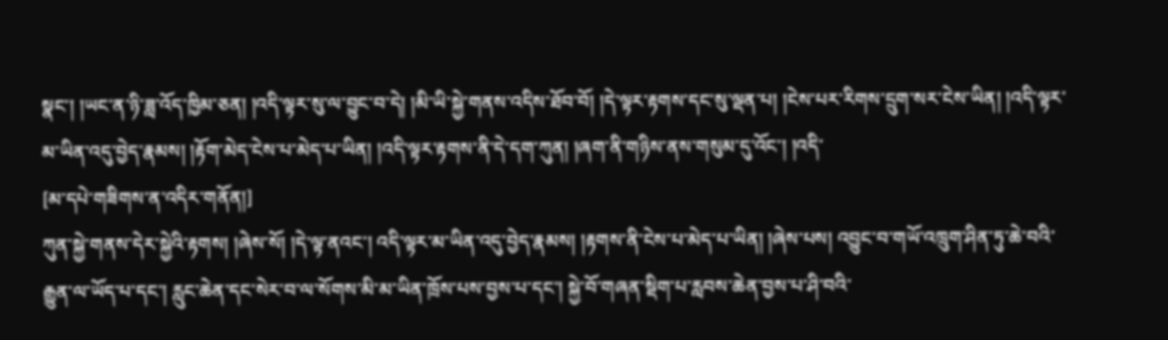སྣང་། །ཡང་ན་ཉི་ཟླ་འོད་ཁྱིམ་ཅན། །འདི་ལྟར་སུ་ལ་བྱུང་བ་དེ། །མི་ཡི་སྐྱེ་གནས་འདིས་ཐོབ་བོ། །དེ་ལྟར་རྟགས་དང་སུ་ལྡན་པ། །ངེས་པར་རིགས་དྲུག་སར་ངེས་ཡིན། །འདི་ལྟར་མ་ཡིན་འདུ་བྱེད་རྣམས། །རྟོག་མེད་ངེས་པ་མེད་པ་ཡིན། །འདི་ལྟར་རྟགས་ནི་དེ་དག་ཀུན། །ཞག་ནི་གཉིས་ནས་གསུམ་དུ་འོང་། །འདི་
[མ་དཔེ་གཟིགས་ན་འདིར་གནོན།]
ཀུན་སྐྱེ་གནས་དེར་སྐྱེའི་རྟགས། །ཞེས་སོ། །དེ་ལྟ་ནའང་། འདི་ལྟར་མ་ཡིན་འདུ་བྱེད་རྣམས། །རྟགས་ནི་ངེས་པ་མེད་པ་ཡིན། །ཞེས་པས། འབྱུང་བ་གཡོ་འཁྲུག་ཤིན་ཏུ་ཆེ་བའི་རྒྱུན་ལ་ཡོད་པ་དང་། རླུང་ཆེན་དང་སེར་བ་ལ་སོགས་མི་མ་ཡིན་ཁྲོས་པས་བྱས་པ་དང་། སྐྱེ་བོ་གཞན་སྡིག་པ་རླབས་ཆེན་བྱས་པ་ཤི་བའི་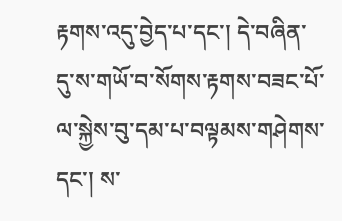རྟགས་འདུ་བྱེད་པ་དང་། དེ་བཞིན་དུ་ས་གཡོ་བ་སོགས་རྟགས་བཟང་པོ་ལ་སྐྱེས་བུ་དམ་པ་བལྟམས་གཤེགས་དང་། ས་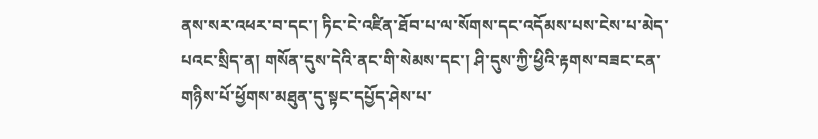ནས་སར་འཕར་བ་དང་། ཏིང་ངེ་འཛིན་ཐོབ་པ་ལ་སོགས་དང་འདོམས་པས་ངེས་པ་མེད་པའང་སྲིད་ན། གསོན་དུས་དེའི་ནང་གི་སེམས་དང་། ཤི་དུས་ཀྱི་ཕྱིའི་རྟགས་བཟང་ངན་གཉིས་པོ་ཕྱོགས་མཐུན་དུ་སྟང་དཔྱོད་ཤེས་པ་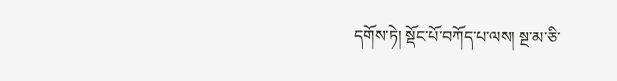དགོས་ཏེ། སྡོང་པོ་བཀོད་པ་ལས། སྔ་མ་ཅི་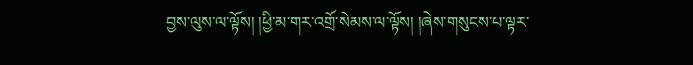བྱས་ལུས་ལ་ལྟོས། །ཕྱི་མ་གར་འགྲོ་སེམས་ལ་ལྟོས། །ཞེས་གསུངས་པ་ལྟར་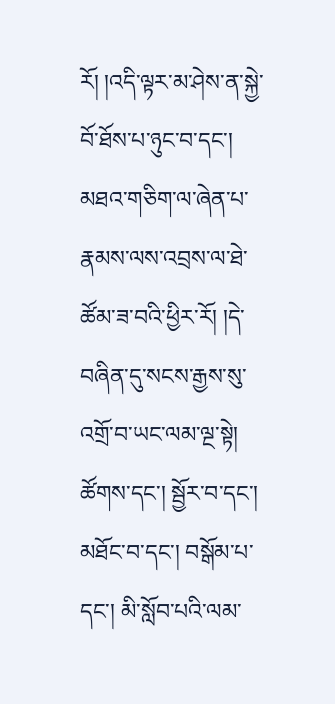རོ། །འདི་ལྟར་མ་ཤེས་ན་སྐྱེ་བོ་ཐོས་པ་ཉུང་བ་དང་། མཐའ་གཅིག་ལ་ཞེན་པ་རྣམས་ལས་འབྲས་ལ་ཐེ་ཚོམ་ཟ་བའི་ཕྱིར་རོ། །དེ་བཞིན་དུ་སངས་རྒྱས་སུ་འགྲོ་བ་ཡང་ལམ་ལྔ་སྟེ། ཚོགས་དང་། སྦྱོར་བ་དང་། མཐོང་བ་དང་། བསྒོམ་པ་དང་། མི་སློབ་པའི་ལམ་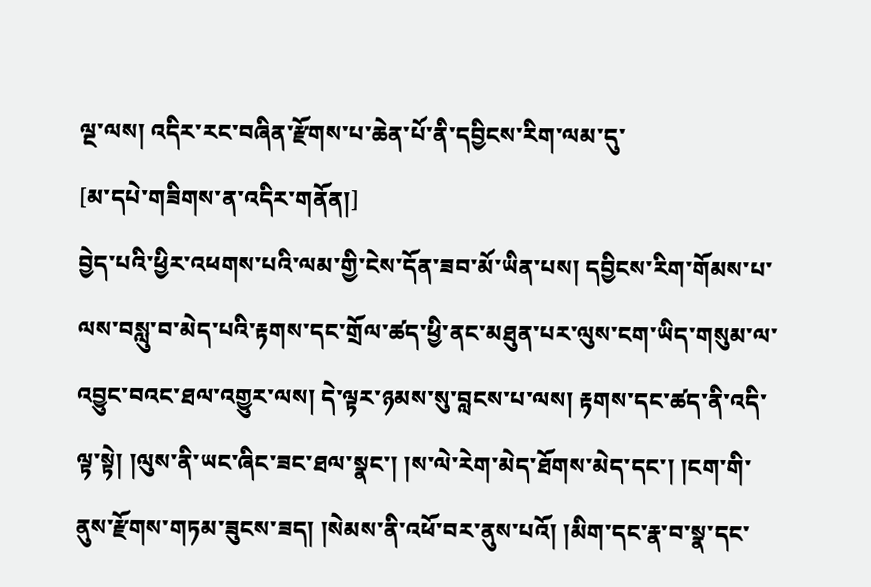ལྔ་ལས། འདིར་རང་བཞིན་རྫོགས་པ་ཆེན་པོ་ནི་དབྱིངས་རིག་ལམ་དུ་
[མ་དཔེ་གཟིགས་ན་འདིར་གནོན།]
བྱེད་པའི་ཕྱིར་འཕགས་པའི་ལམ་གྱི་ངེས་དོན་ཟབ་མོ་ཡིན་པས། དབྱིངས་རིག་གོམས་པ་ལས་བསླུ་བ་མེད་པའི་རྟགས་དང་གྲོལ་ཚད་ཕྱི་ནང་མཐུན་པར་ལུས་ངག་ཡིད་གསུམ་ལ་འབྱུང་བའང་ཐལ་འགྱུར་ལས། དེ་ལྟར་ཉམས་སུ་བླངས་པ་ལས། རྟགས་དང་ཚད་ནི་འདི་ལྟ་སྟེ། །ལུས་ནི་ཡང་ཞིང་ཟང་ཐལ་སྣང་། །ས་ལེ་རེག་མེད་ཐོགས་མེད་དང་། །ངག་གི་ནུས་རྫོགས་གཏམ་ཟུངས་ཟད། །སེམས་ནི་འཕོ་བར་ནུས་པའོ། །མིག་དང་རྣ་བ་སྣ་དང་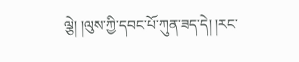ལྕེ། །ལུས་ཀྱི་དབང་པོ་ཀུན་ཟད་དེ། །རང་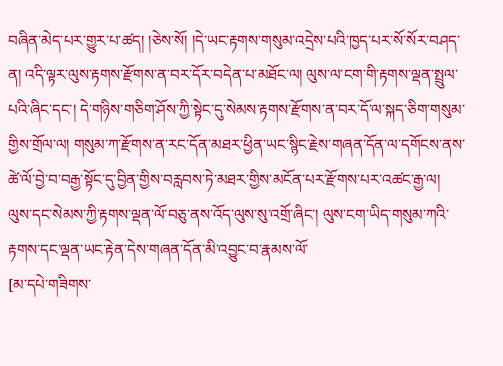བཞིན་མེད་པར་གྱུར་པ་ཚད། །ཅེས་སོ། །དེ་ཡང་རྟགས་གསུམ་འདྲེས་པའི་ཁྱད་པར་སོ་སོར་བཤད་ན། འདི་ལྟར་ལུས་རྟགས་རྫོགས་ན་བར་དོར་བདེན་པ་མཐོང་ལ། ལུས་ལ་ངག་གི་རྟགས་ལྡན་སྤྲུལ་པའི་ཞིང་དང་། དེ་གཉིས་གཅིག་ཤོས་ཀྱི་སྟེང་དུ་སེམས་རྟགས་རྫོགས་ན་བར་དོ་ལ་སྐད་ཅིག་གསུམ་གྱིས་གྲོལ་ལ། གསུམ་ཀ་རྫོགས་ན་རང་དོན་མཐར་ཕྱིན་ཡང་སྙིང་རྗེས་གཞན་དོན་ལ་དགོངས་ནས་ཚེ་ལོ་བྱེ་བ་བརྒྱ་སྟོང་དུ་བྱིན་གྱིས་བརླབས་ཏེ་མཐར་གྱིས་མངོན་པར་རྫོགས་པར་འཚང་རྒྱ་ལ། ལུས་དང་སེམས་ཀྱི་རྟགས་ལྡན་ལོ་བཅུ་ནས་འོད་ལུས་སུ་འགྲོ་ཞིང་། ལུས་ངག་ཡིད་གསུམ་ཀའི་རྟགས་དང་ལྡན་ཡང་རྟེན་དེས་གཞན་དོན་མི་འབྱུང་བ་རྣམས་ལོ་
[མ་དཔེ་གཟིགས་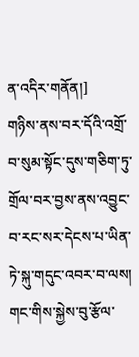ན་འདིར་གནོན།]
གཉིས་ནས་བར་དོའི་འགྲོ་བ་སུམ་སྟོང་དུས་གཅིག་ཏུ་གྲོལ་བར་བྱས་ནས་འབྱུང་བ་རང་སར་དེངས་པ་ཡིན་ཏེ་སྐུ་གདུང་འབར་བ་ལས། གང་གིས་སྐྱེས་བུ་རྩོལ་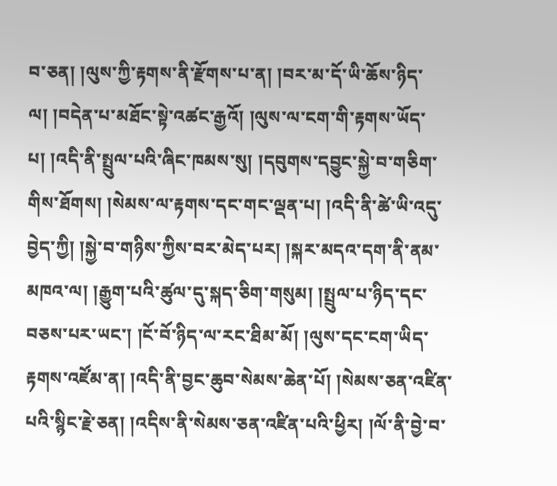བ་ཅན། །ལུས་ཀྱི་རྟགས་ནི་རྫོགས་པ་ན། །བར་མ་དོ་ཡི་ཆོས་ཉིད་ལ། །བདེན་པ་མཐོང་སྟེ་འཚང་རྒྱའོ། །ལུས་ལ་ངག་གི་རྟགས་ཡོད་པ། །འདི་ནི་སྤྲུལ་པའི་ཞིང་ཁམས་སུ། །དབུགས་དབྱུང་སྐྱེ་བ་གཅིག་གིས་ཐོགས། །སེམས་ལ་རྟགས་དང་གང་ལྡན་པ། །འདི་ནི་ཚེ་ཡི་འདུ་བྱེད་ཀྱི། །སྐྱེ་བ་གཉིས་ཀྱིས་བར་མེད་པར། །སྐར་མདའ་དག་ནི་ནམ་མཁའ་ལ། །རྒྱུག་པའི་ཚུལ་དུ་སྐད་ཅིག་གསུམ། །སྤྲུལ་པ་ཉིད་དང་བཅས་པར་ཡང་། །ངོ་བོ་ཉིད་ལ་རང་ཐིམ་མོ། །ལུས་དང་ངག་ཡིད་རྟགས་འཛོམ་ན། །འདི་ནི་བྱང་ཆུབ་སེམས་ཆེན་པོ། །སེམས་ཅན་འཛིན་པའི་སྙིང་རྗེ་ཅན། །འདིས་ནི་སེམས་ཅན་འཛིན་པའི་ཕྱིར། །ལོ་ནི་བྱེ་བ་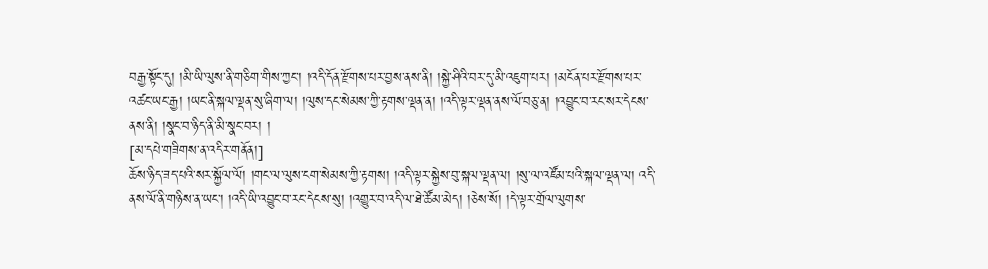བརྒྱ་སྟོང་དུ། །མི་ཡི་ལུས་ནི་གཅིག་གིས་ཀྱང་། །འདི་དོན་རྫོགས་པར་བྱས་ནས་ནི། །སྐྱེ་ཤིའི་བར་དུ་མི་འཇུག་པར། །མངོན་པར་རྫོགས་པར་འཚང་ཡང་རྒྱ། །ཡང་ནི་སྐལ་ལྡན་སུ་ཞིག་ལ། །ལུས་དང་སེམས་ཀྱི་རྟགས་ལྡན་ན། །འདི་ལྟར་ལྡན་ནས་ལོ་བཅུ་ན། །འབྱུང་བ་རང་སར་དེངས་ནས་ནི། །སྣང་བ་ཉིད་ནི་མི་སྣང་བར། །
[མ་དཔེ་གཟིགས་ན་འདིར་གནོན།]
ཆོས་ཉིད་ཟད་པའི་སར་སྐྱོལ་ལོ། །གང་ལ་ལུས་ངག་སེམས་ཀྱི་རྟགས། །འདི་ལྟར་སྐྱེས་བུ་སྐལ་ལྡན་ལ། །སུ་ལ་འཛོམ་པའི་སྐལ་ལྡན་ལ། འདི་ནས་ལོ་ནི་གཉིས་ན་ཡང་། །འདི་ཡི་འབྱུང་བ་རང་དེངས་སུ། །འགྱུར་བ་འདི་ལ་ཐེ་ཚོམ་མེད། །ཅེས་སོ། །དེ་ལྟར་གྲོལ་ལུགས་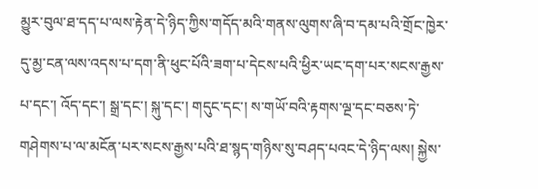མྱུར་བུལ་ཐ་དད་པ་ལས་རྟེན་དེ་ཉིད་ཀྱིས་གདོད་མའི་གནས་ལུགས་ཞི་བ་དམ་པའི་གྲོང་ཁྱེར་དུ་མྱ་ངན་ལས་འདས་པ་དག་ནི་ཕུང་པོའི་ཟག་པ་དེངས་པའི་ཕྱིར་ཡང་དག་པར་སངས་རྒྱས་པ་དང་། འོད་དང་། སྒྲ་དང་། སྐུ་དང་། གདུང་དང་། ས་གཡོ་བའི་རྟགས་ལྔ་དང་བཅས་ཏེ་གཤེགས་པ་ལ་མངོན་པར་སངས་རྒྱས་པའི་ཐ་སྙད་གཉིས་སུ་བཤད་པའང་དེ་ཉིད་ལས། སྐྱེས་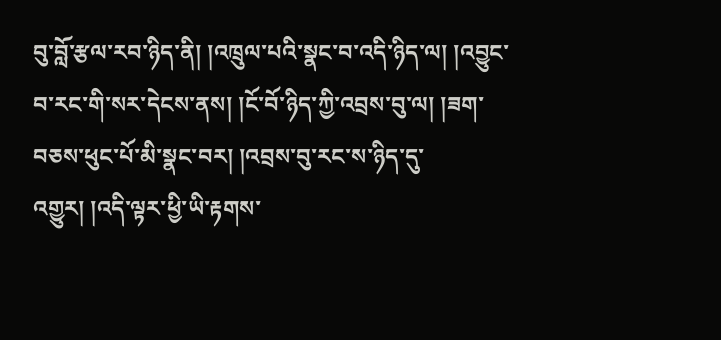བུ་བློ་རྩལ་རབ་ཉིད་ནི། །འཁྲུལ་པའི་སྣང་བ་འདི་ཉིད་ལ། །འབྱུང་བ་རང་གི་སར་དེངས་ནས། །ངོ་བོ་ཉིད་ཀྱི་འབྲས་བུ་ལ། །ཟག་བཅས་ཕུང་པོ་མི་སྣང་བར། །འབྲས་བུ་རང་ས་ཉིད་དུ་འགྱུར། །འདི་ལྟར་ཕྱི་ཡི་རྟགས་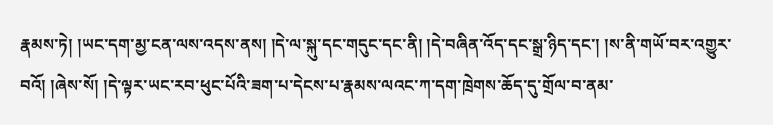རྣམས་ཏེ། །ཡང་དག་མྱ་ངན་ལས་འདས་ནས། །དེ་ལ་སྐུ་དང་གདུང་དང་ནི། །དེ་བཞིན་འོད་དང་སྒྲ་ཉིད་དང་། །ས་ནི་གཡོ་བར་འགྱུར་བའོ། །ཞེས་སོ། །དེ་ལྟར་ཡང་རབ་ཕུང་པོའི་ཟག་པ་དེངས་པ་རྣམས་ལའང་ཀ་དག་ཁྲེགས་ཆོད་དུ་གྲོལ་བ་ནམ་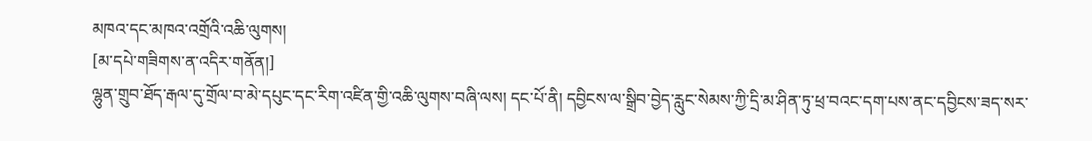མཁའ་དང་མཁའ་འགྲོའི་འཆི་ལུགས།
[མ་དཔེ་གཟིགས་ན་འདིར་གནོན།]
ལྷུན་གྲུབ་ཐོད་རྒལ་དུ་གྲོལ་བ་མེ་དཔུང་དང་རིག་འཛིན་གྱི་འཆི་ལུགས་བཞི་ལས། དང་པོ་ནི། དབྱིངས་ལ་སྒྲིབ་བྱེད་རླུང་སེམས་ཀྱི་དྲི་མ་ཤིན་ཏུ་ཕྲ་བའང་དག་པས་ནང་དབྱིངས་ཟད་སར་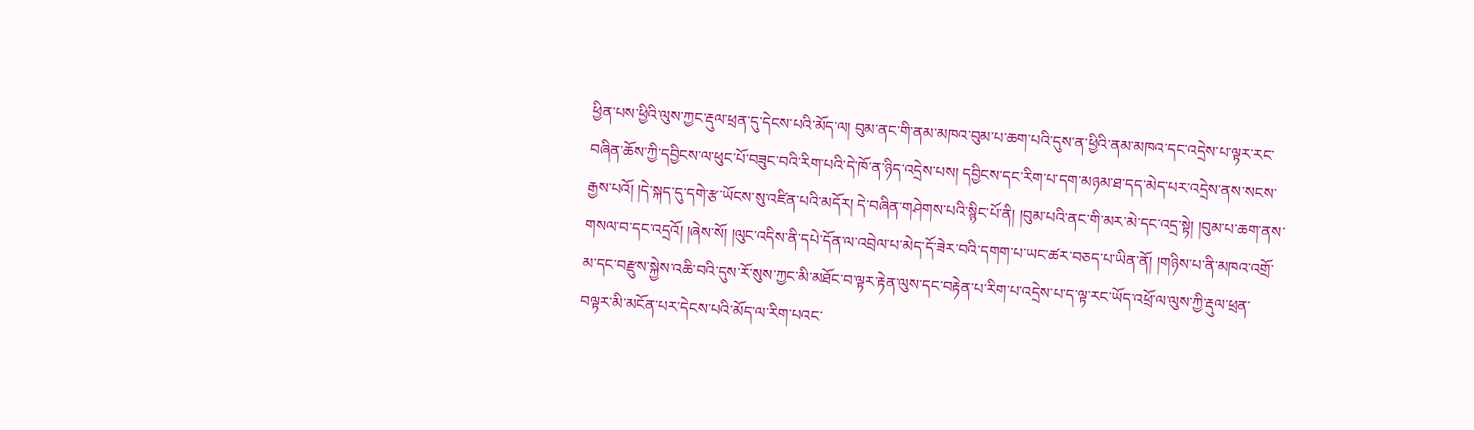ཕྱིན་པས་ཕྱིའི་ལུས་ཀྱང་རྡུལ་ཕྲན་དུ་དེངས་པའི་མོད་ལ། བུམ་ནང་གི་ནམ་མཁའ་བུམ་པ་ཆག་པའི་དུས་ན་ཕྱིའི་ནམ་མཁའ་དང་འདྲེས་པ་ལྟར་རང་བཞིན་ཆོས་ཀྱི་དབྱིངས་ལ་ཕུང་པོ་བཟུང་བའི་རིག་པའི་དེ་ཁོ་ན་ཉིད་འདྲེས་པས། དབྱིངས་དང་རིག་པ་དག་མཉམ་ཐ་དད་མེད་པར་འདྲེས་ནས་སངས་རྒྱས་པའོ། །དེ་སྐད་དུ་དགེ་རྩ་ཡོངས་སུ་འཛིན་པའི་མདོར། དེ་བཞིན་གཤེགས་པའི་སྙིང་པོ་ནི། །བུམ་པའི་ནང་གི་མར་མེ་དང་འདྲ་སྟེ། །བུམ་པ་ཆག་ནས་གསལ་བ་དང་འདྲའོ། །ཞེས་སོ། །ལུང་འདིས་ནི་དཔེ་དོན་ལ་འབྲེལ་པ་མེད་དོ་ཟེར་བའི་དགག་པ་ཡང་ཚར་བཅད་པ་ཡིན་ནོ། །གཉིས་པ་ནི་མཁའ་འགྲོ་མ་དང་བརྫུས་སྐྱེས་འཆི་བའི་དུས་རོ་སུས་ཀྱང་མི་མཐོང་བ་ལྟར་རྟེན་ལུས་དང་བརྟེན་པ་རིག་པ་འདྲེས་པ་ད་ལྟ་རང་ཡོད་འཕྲོ་ལ་ལུས་ཀྱི་རྡུལ་ཕྲན་བལྟར་མི་མངོན་པར་དེངས་པའི་མོད་ལ་རིག་པའང་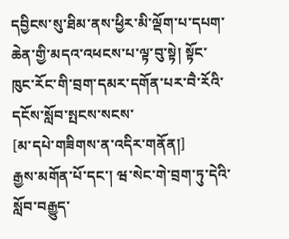དབྱིངས་སུ་ཐིམ་ནས་ཕྱིར་མི་ལྡོག་པ་དཔག་ཆེན་གྱི་མདའ་འཕངས་པ་ལྟ་བུ་སྟེ། སྟོང་ཁུང་རོང་གི་བྲག་དམར་དགོན་པར་བཻ་རོའི་དངོས་སློབ་སྤངས་སངས་
[མ་དཔེ་གཟིགས་ན་འདིར་གནོན།]
རྒྱས་མགོན་པོ་དང་། ཝ་སེང་གེ་བྲག་ཏུ་དེའི་སློབ་བརྒྱུད་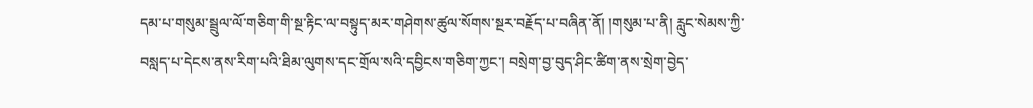དམ་པ་གསུམ་སྦྲུལ་ལོ་གཅིག་གི་སྔ་རྟིང་ལ་བསྟུད་མར་གཤེགས་ཚུལ་སོགས་སྔར་བརྗོད་པ་བཞིན་ནོ། །གསུམ་པ་ནི། རླུང་སེམས་ཀྱི་བསླད་པ་དེངས་ནས་རིག་པའི་ཐིམ་ལུགས་དང་གྲོལ་སའི་དབྱིངས་གཅིག་ཀྱང་། བསྲེག་བྱ་བུད་ཤིང་ཚིག་ནས་སྲེག་བྱེད་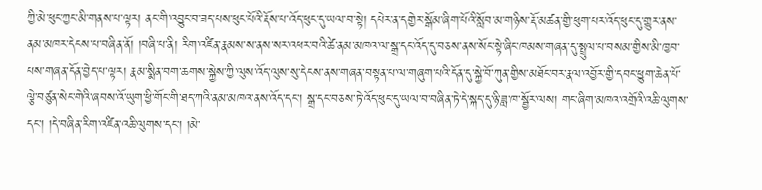ཀྱི་མེ་ཕུང་ཀྱང་མི་གནས་པ་ལྟར། ནང་གི་འབྱུང་བ་ཟད་པས་ཕུང་པོའི་རྡོས་པ་འོད་ཕུང་དུ་ཡལ་བ་སྟེ། དཔེར་ན་དགྱེར་སྒོམ་ཞིག་པོའི་སློབ་མ་གཉིས་རྡོ་མཚན་གྱི་ཕུག་པར་འོད་ཕུང་དུ་གྱུར་ནས་ནམ་མཁར་དེངས་པ་བཞིན་ནོ། །བཞི་པ་ནི། རིག་འཛིན་རྣམས་ས་ནས་སར་འཕར་བའི་ཚེ་ནམ་མཁའ་ལ་སྒྲ་དང་འོད་དུ་བཅས་ནས་སོང་སྟེ་ཞིང་ཁམས་གཞན་དུ་སྤྲུལ་པ་བསམ་གྱིས་མི་ཁྱབ་པས་གཞན་དོན་བྱེད་པ་ལྟར། རྣམ་སྨིན་བག་ཆགས་སྐྱེས་ཀྱི་ལུས་འོད་ལུས་སུ་དེངས་ནས་གཞན་བསྟན་པ་ལ་གཞུག་པའི་དོན་དུ་སྐྱེ་བོ་ཀུན་གྱིས་མཐོང་བར་རྣལ་འབྱོར་གྱི་དབང་ཕྱུག་ཆེན་པོ་ལྕེ་བཙུན་སེང་གེའི་ཞབས་འོ་ཡུག་ཕྱི་གོང་གི་ཐད་ཀའི་ནམ་མཁའ་ནས་འོད་དང་། སྒྲ་དང་བཅས་ཏེ་འོད་ཕུང་དུ་ཡལ་བ་བཞིན་ཏེ་དེ་སྐད་དུ་ཉི་ཟླ་ཁ་སྦྱོར་ལས། གང་ཞིག་མཁའ་འགྲོའི་འཆི་ལུགས་དང་། །དེ་བཞིན་རིག་འཛིན་འཆི་ལུགས་དང་། །མེ་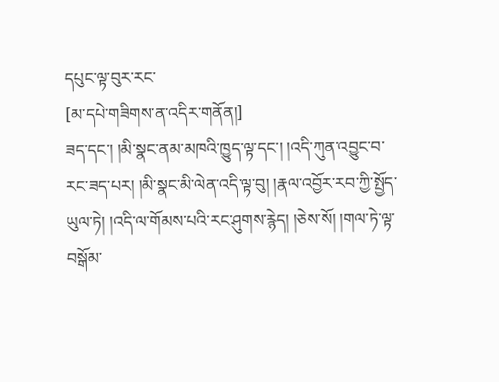དཔུང་ལྟ་བུར་རང་
[མ་དཔེ་གཟིགས་ན་འདིར་གནོན།]
ཟད་དང་། །མི་སྣང་ནམ་མཁའི་ཁྱུད་ལྟ་དང་། །འདི་ཀུན་འབྱུང་བ་རང་ཟད་པར། །མི་སྣང་མི་ལེན་འདི་ལྟ་བུ། །རྣལ་འབྱོར་རབ་ཀྱི་སྤྱོད་ཡུལ་ཏེ། །འདི་ལ་གོམས་པའི་རང་ཤུགས་རྙེད། །ཅེས་སོ། །གལ་ཏེ་ལྟ་བསྒོམ་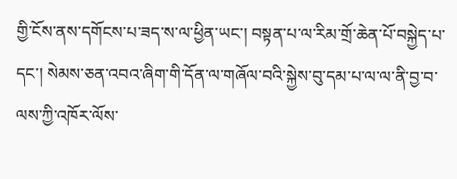གྱི་ངོས་ནས་དགོངས་པ་ཟད་ས་ལ་ཕྱིན་ཡང་། བསྟན་པ་ལ་རིམ་གྲོ་ཆེན་པོ་བསྐྱེད་པ་དང་། སེམས་ཅན་འབའ་ཞིག་གི་དོན་ལ་གཞོལ་བའི་སྐྱེས་བུ་དམ་པ་ལ་ལ་ནི་བྱ་བ་ལས་ཀྱི་འཁོར་ལོས་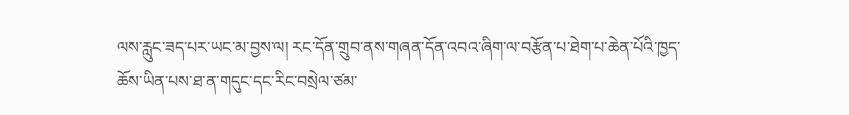ལས་རླུང་ཟད་པར་ཡང་མ་བྱས་ལ། རང་དོན་གྲུབ་ནས་གཞན་དོན་འབའ་ཞིག་ལ་བརྩོན་པ་ཐེག་པ་ཆེན་པོའི་ཁྱད་ཆོས་ཡིན་པས་ཐ་ན་གདུང་དང་རིང་བསྲེལ་ཙམ་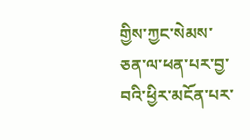གྱིས་ཀྱང་སེམས་ཅན་ལ་ཕན་པར་བྱ་བའི་ཕྱིར་མངོན་པར་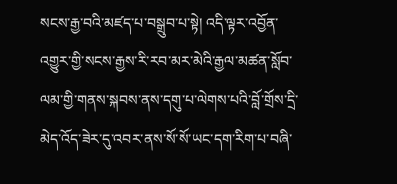སངས་རྒྱ་བའི་མཛད་པ་བསྒྲུབ་པ་སྟེ། འདི་ལྟར་འབྱོན་འགྱུར་གྱི་སངས་རྒྱས་རི་རབ་མར་མེའི་རྒྱལ་མཚན་སློབ་ལམ་གྱི་གནས་སྐབས་ནས་དགུ་པ་ལེགས་པའི་བློ་གྲོས་དྲི་མེད་འོད་ཟེར་དུ་འབར་ནས་སོ་སོ་ཡང་དག་རིག་པ་བཞི་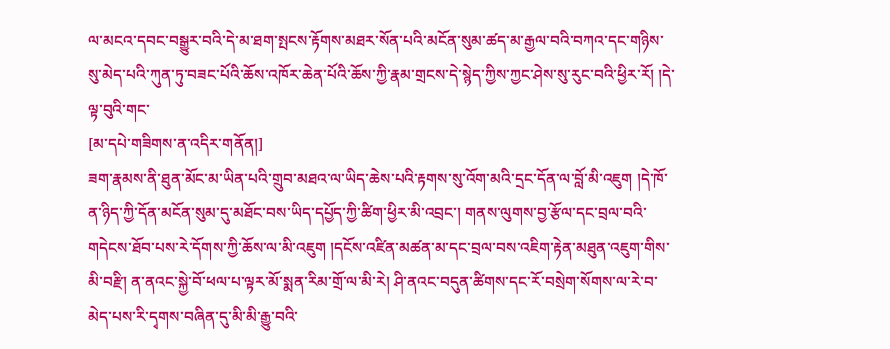ལ་མངའ་དབང་བསྒྱུར་བའི་དེ་མ་ཐག་སྤངས་རྟོགས་མཐར་སོན་པའི་མངོན་སུམ་ཚད་མ་རྒྱལ་བའི་བཀའ་དང་གཉིས་སུ་མེད་པའི་ཀུན་ཏུ་བཟང་པོའི་ཆོས་འཁོར་ཆེན་པོའི་ཆོས་ཀྱི་རྣམ་གྲངས་དེ་སྙེད་ཀྱིས་ཀྱང་ཤེས་སུ་རུང་བའི་ཕྱིར་རོ། །དེ་ལྟ་བུའི་གང་
[མ་དཔེ་གཟིགས་ན་འདིར་གནོན།]
ཟག་རྣམས་ནི་ཐུན་མོང་མ་ཡིན་པའི་གྲུབ་མཐའ་ལ་ཡིད་ཆེས་པའི་རྟགས་སུ་འོག་མའི་དྲང་དོན་ལ་བློ་མི་འཇུག །དེ་ཁོ་ན་ཉིད་ཀྱི་དོན་མངོན་སུམ་དུ་མཐོང་བས་ཡིད་དཔྱོད་ཀྱི་ཚིག་ཕྱིར་མི་འབྲང་། གནས་ལུགས་བྱ་རྩོལ་དང་བྲལ་བའི་གདེངས་ཐོབ་པས་རེ་དོགས་ཀྱི་ཆོས་ལ་མི་འཇུག །དངོས་འཛིན་མཚན་མ་དང་བྲལ་བས་འཇིག་རྟེན་མཐུན་འཇུག་གིས་མི་བརྫི། ན་ནའང་སྐྱེ་བོ་ཕལ་པ་ལྟར་མོ་སྨན་རིམ་གྲོ་ལ་མི་རེ། ཤི་ནའང་བདུན་ཚིགས་དང་རོ་བསྲེག་སོགས་ལ་རེ་བ་མེད་པས་རི་དྭགས་བཞིན་དུ་མི་མི་རྒྱུ་བའི་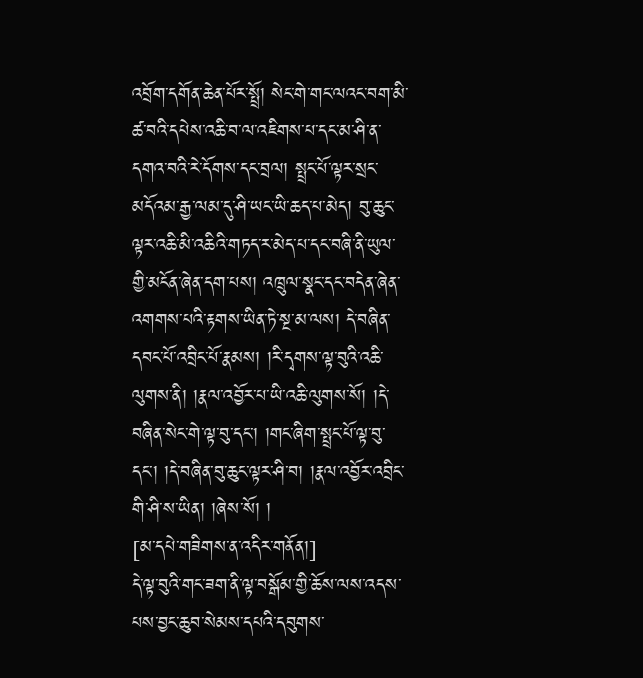འབྲོག་དགོན་ཆེན་པོར་སྤྲོ། སེང་གེ་གང་ལའང་བག་མི་ཚ་བའི་དཔེས་འཆི་བ་ལ་འཇིགས་པ་དང་མ་ཤི་ན་དགའ་བའི་རེ་དོགས་དང་བྲལ། སྤྲང་པོ་ལྟར་སྲང་མདོའམ་རྒྱ་ལམ་དུ་ཤི་ཡང་ཡི་ཆད་པ་མེད། བུ་ཆུང་ལྟར་འཆི་མི་འཆིའི་གཏད་ར་མེད་པ་དང་བཞི་ནི་ཡུལ་གྱི་མངོན་ཞེན་དག་པས། འཁྲུལ་སྣང་དང་བདེན་ཞེན་འགགས་པའི་རྟགས་ཡིན་ཏེ་སྔ་མ་ལས། དེ་བཞིན་དབང་པོ་འབྲིང་པོ་རྣམས། །རི་དྭགས་ལྟ་བུའི་འཆི་ལུགས་ནི། །རྣལ་འབྱོར་པ་ཡི་འཆི་ལུགས་སོ། །དེ་བཞིན་སེང་གེ་ལྟ་བུ་དང་། །གང་ཞིག་སྤྲང་པོ་ལྟ་བུ་དང་། །དེ་བཞིན་བུ་ཆུང་ལྟར་ཤི་བ། །རྣལ་འབྱོར་འབྲིང་གི་ཤི་ས་ཡིན། །ཞེས་སོ། །
[མ་དཔེ་གཟིགས་ན་འདིར་གནོན།]
དེ་ལྟ་བུའི་གང་ཟག་ནི་ལྟ་བསྒོམ་གྱི་ཆོས་ལས་འདས་པས་བྱང་ཆུབ་སེམས་དཔའི་དབུགས་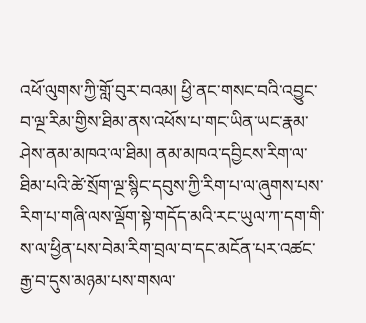འཕོ་ལུགས་ཀྱི་གློ་བུར་བའམ། ཕྱི་ནང་གསང་བའི་འབྱུང་བ་ལྔ་རིམ་གྱིས་ཐིམ་ནས་འཕོས་པ་གང་ཡིན་ཡང་རྣམ་ཤེས་ནམ་མཁའ་ལ་ཐིམ། ནམ་མཁའ་དབྱིངས་རིག་ལ་ཐིམ་པའི་ཚེ་སྲོག་ལྔ་སྙིང་དབུས་ཀྱི་རིག་པ་ལ་ཞུགས་པས་རིག་པ་གཞི་ལས་ལྡོག་སྟེ་གདོད་མའི་རང་ཡུལ་ཀ་དག་གི་ས་ལ་ཕྱིན་པས་བེམ་རིག་བྲལ་བ་དང་མངོན་པར་འཚང་རྒྱ་བ་དུས་མཉམ་པས་གསལ་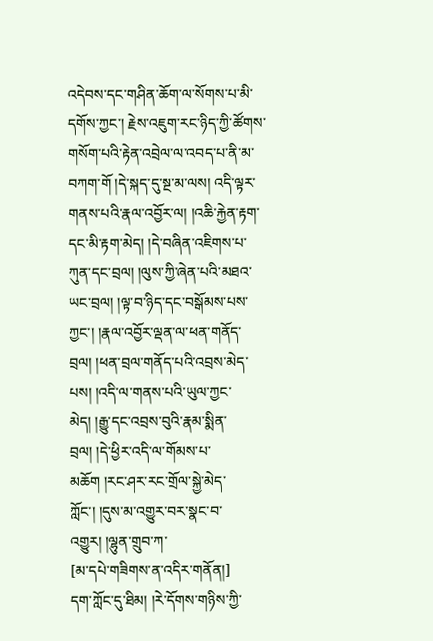འདེབས་དང་གཤིན་ཆོག་ལ་སོགས་པ་མི་དགོས་ཀྱང་། རྗེས་འཇུག་རང་ཉིད་ཀྱི་ཚོགས་གསོག་པའི་རྟེན་འབྲེལ་ལ་འབད་པ་ནི་མ་བཀག་གོ །དེ་སྐད་དུ་སྔ་མ་ལས། འདི་ལྟར་གནས་པའི་རྣལ་འབྱོར་ལ། །འཆི་རྐྱེན་རྟག་དང་མི་རྟག་མེད། །དེ་བཞིན་འཇིགས་པ་ཀུན་དང་བྲལ། །ལུས་ཀྱི་ཞེན་པའི་མཐའ་ཡང་བྲལ། །ལྟ་བ་ཉིད་དང་བསྒོམས་པས་ཀྱང་། །རྣལ་འབྱོར་ལྡན་ལ་ཕན་གནོད་བྲལ། །ཕན་བྲལ་གནོད་པའི་འབྲས་མེད་པས། །འདི་ལ་གནས་པའི་ཡུལ་ཀྱང་མེད། །རྒྱུ་དང་འབྲས་བུའི་རྣམ་སྨིན་བྲལ། །དེ་ཕྱིར་འདི་ལ་གོམས་པ་མཆོག །རང་ཤར་རང་གྲོལ་སྐྱེ་མེད་ཀློང་། །དུས་མ་འགྱུར་བར་སྣང་བ་འགྱུར། །ལྷུན་གྲུབ་ཀ་
[མ་དཔེ་གཟིགས་ན་འདིར་གནོན།]
དག་ཀློང་དུ་ཐིམ། །རེ་དོགས་གཉིས་ཀྱི་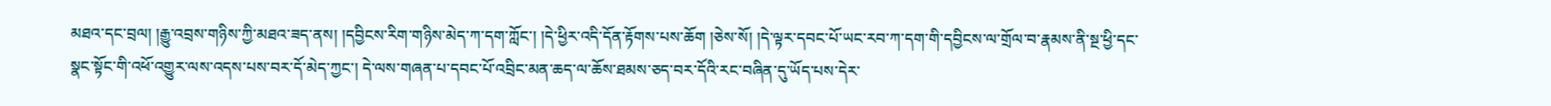མཐའ་དང་བྲལ། །རྒྱུ་འབྲས་གཉིས་ཀྱི་མཐའ་ཟད་ནས། །དབྱིངས་རིག་གཉིས་མེད་ཀ་དག་ཀློང་། །དེ་ཕྱིར་འདི་དོན་རྟོགས་པས་ཆོག །ཅེས་སོ། །དེ་ལྟར་དབང་པོ་ཡང་རབ་ཀ་དག་གི་དབྱིངས་ལ་གྲོལ་བ་རྣམས་ནི་སྔ་ཕྱི་དང་སྣང་སྟོང་གི་འཕོ་འགྱུར་ལས་འདས་པས་བར་དོ་མེད་ཀྱང་། དེ་ལས་གཞན་པ་དབང་པོ་འབྲིང་མན་ཆད་ལ་ཆོས་ཐམས་ཅད་བར་དོའི་རང་བཞིན་དུ་ཡོད་པས་དེར་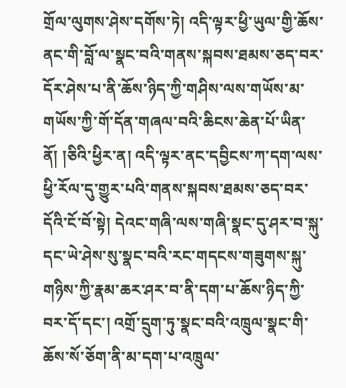གྲོལ་ལུགས་ཤེས་དགོས་ཏེ། འདི་ལྟར་ཕྱི་ཡུལ་གྱི་ཆོས་ནང་གི་བློ་ལ་སྣང་བའི་གནས་སྐབས་ཐམས་ཅད་བར་དོར་ཤེས་པ་ནི་ཆོས་ཉིད་ཀྱི་གཤིས་ལས་གཡོས་མ་གཡོས་ཀྱི་གོ་དོན་གཞལ་བའི་ཆིངས་ཆེན་པོ་ཡིན་ནོ། །ཅིའི་ཕྱིར་ན། འདི་ལྟར་ནང་དབྱིངས་ཀ་དག་ལས་ཕྱི་རོལ་དུ་གྱུར་པའི་གནས་སྐབས་ཐམས་ཅད་བར་དོའི་ངོ་བོ་སྟེ། དེའང་གཞི་ལས་གཞི་སྣང་དུ་ཤར་བ་སྐུ་དང་ཡེ་ཤེས་སུ་སྣང་བའི་རང་གདངས་གཟུགས་སྐུ་གཉིས་ཀྱི་རྣམ་ཆར་ཤར་བ་ནི་དག་པ་ཆོས་ཉིད་ཀྱི་བར་དོ་དང་། འགྲོ་དྲུག་ཏུ་སྣང་བའི་འཁྲུལ་སྣང་གི་ཆོས་སོ་ཅོག་ནི་མ་དག་པ་འཁྲུལ་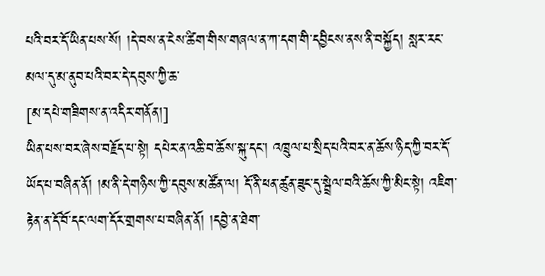པའི་བར་དོ་ཡིན་པས་སོ། །དེ་བས་ན་ངེས་ཚིག་གིས་གཞལ་ན་ཀ་དག་གི་དབྱིངས་ནས་ནི་བསྐྱོད། སླར་རང་མལ་དུ་མ་ནུབ་པའི་བར་དེ་དབུས་ཀྱི་ཆ་
[མ་དཔེ་གཟིགས་ན་འདིར་གནོན།]
ཡིན་པས་བར་ཞེས་བརྗོད་པ་སྟེ། དཔེར་ན་འཆི་བ་ཆོས་སྐུ་དང་། འཁྲུལ་པ་སྲིད་པའི་བར་ན་ཆོས་ཉིད་ཀྱི་བར་དོ་ཡོད་པ་བཞིན་ནོ། །མ་ནི་དེ་གཉིས་ཀྱི་དབུས་མཚོན་ལ། དོ་ནི་ཕན་ཚུན་ཟུང་དུ་སྦྲེལ་བའི་ཆོས་ཀྱི་མིང་སྟེ། འཇིག་རྟེན་ན་དོ་བོ་དང་ལག་དོར་གྲགས་པ་བཞིན་ནོ། །དབྱེ་ན་ཐེག་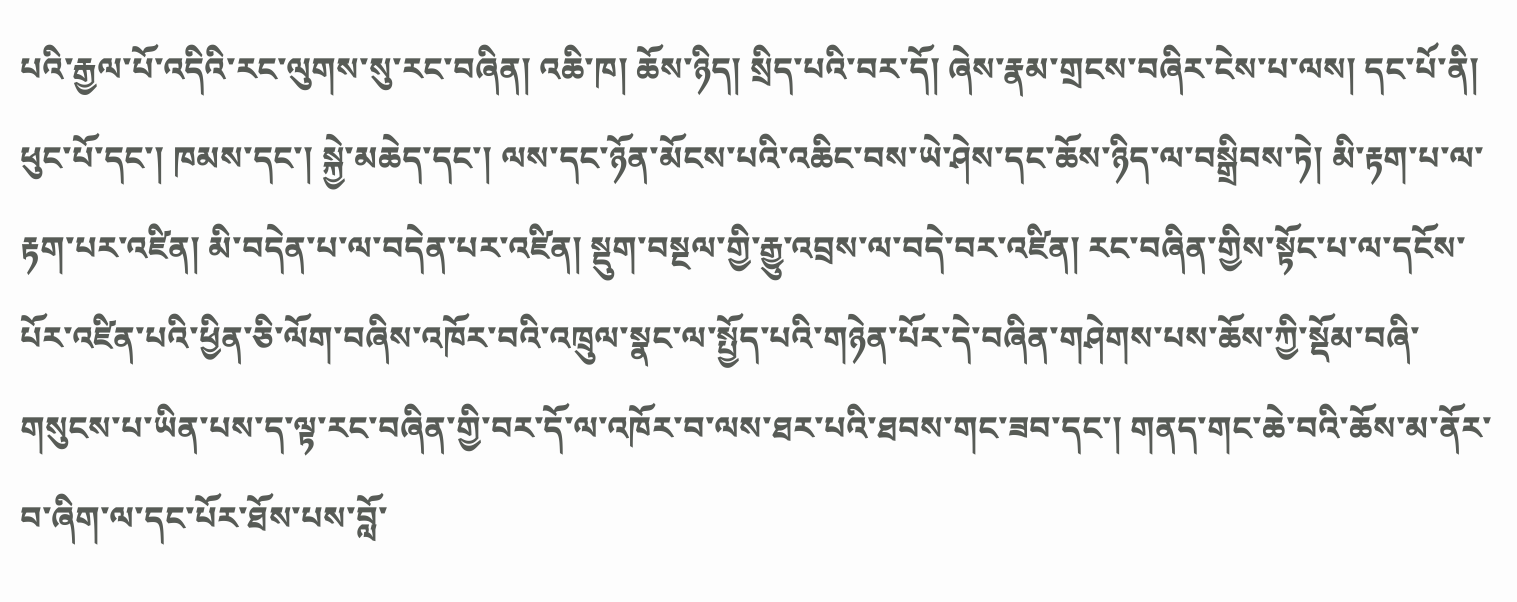པའི་རྒྱལ་པོ་འདིའི་རང་ལུགས་སུ་རང་བཞིན། འཆི་ཁ། ཆོས་ཉིད། སྲིད་པའི་བར་དོ། ཞེས་རྣམ་གྲངས་བཞིར་ངེས་པ་ལས། དང་པོ་ནི། ཕུང་པོ་དང་། ཁམས་དང་། སྐྱེ་མཆེད་དང་། ལས་དང་ཉོན་མོངས་པའི་འཆིང་བས་ཡེ་ཤེས་དང་ཆོས་ཉིད་ལ་བསྒྲིབས་ཏེ། མི་རྟག་པ་ལ་རྟག་པར་འཛིན། མི་བདེན་པ་ལ་བདེན་པར་འཛིན། སྡུག་བསྔལ་གྱི་རྒྱུ་འབྲས་ལ་བདེ་བར་འཛིན། རང་བཞིན་གྱིས་སྟོང་པ་ལ་དངོས་པོར་འཛིན་པའི་ཕྱིན་ཅི་ལོག་བཞིས་འཁོར་བའི་འཁྲུལ་སྣང་ལ་སྤྱོད་པའི་གཉེན་པོར་དེ་བཞིན་གཤེགས་པས་ཆོས་ཀྱི་སྡོམ་བཞི་གསུངས་པ་ཡིན་པས་ད་ལྟ་རང་བཞིན་གྱི་བར་དོ་ལ་འཁོར་བ་ལས་ཐར་པའི་ཐབས་གང་ཟབ་དང་། གནད་གང་ཆེ་བའི་ཆོས་མ་ནོར་བ་ཞིག་ལ་དང་པོར་ཐོས་པས་བློ་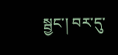སྦྱང་། བར་དུ་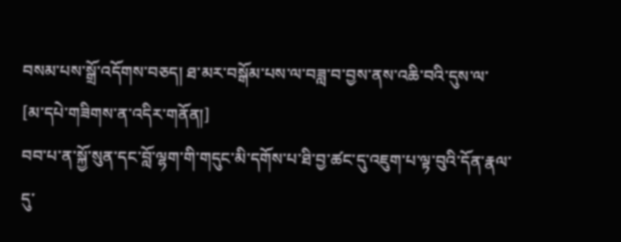བསམ་པས་སྒྲོ་འདོགས་བཅད། ཐ་མར་བསྒོམ་པས་ལ་བཟླ་བ་བྱས་ནས་འཆི་བའི་དུས་ལ་
[མ་དཔེ་གཟིགས་ན་འདིར་གནོན།]
བབ་པ་ན་སྐྱོ་སུན་དང་བློ་ལྷག་གི་གདུང་མི་དགོས་པ་ཐི་བྱ་ཚང་དུ་འཇུག་པ་ལྟ་བུའི་དོན་རྣལ་དུ་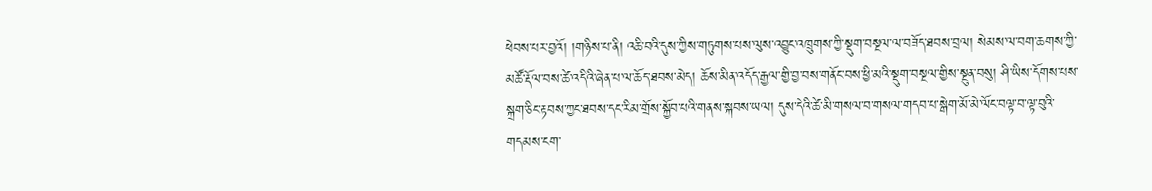ཕེབས་པར་བྱའོ། །གཉིས་པ་ནི། འཆི་བའི་དུས་ཀྱིས་གཏུགས་པས་ལུས་འབྱུང་འཁྲུགས་ཀྱི་སྡུག་བསྔལ་ལ་བཟོད་ཐབས་བྲལ། སེམས་ལ་བག་ཆགས་ཀྱི་མཚོ་རྡོལ་བས་ཚེ་འདིའི་ཞེན་པ་ལ་ཆོད་ཐབས་མེད། ཆོས་མིན་འདོད་རྒྱལ་གྱི་བྱ་བས་གནོང་བས་ཕྱི་མའི་སྡུག་བསྔལ་གྱིས་སྔུན་བསུ། ཤི་ཡིས་དོགས་པས་སྐྲག་ཅིང་རྟབས་ཀྱང་ཐབས་དང་རིམ་གྲོས་སྐྱོབ་པའི་གནས་སྐབས་ཡལ། དུས་དེའི་ཚེ་མི་གསལ་བ་གསལ་གདབ་པ་སྒེག་མོ་མེ་ལོང་བལྟ་བ་ལྟ་བུའི་གདམས་ངག་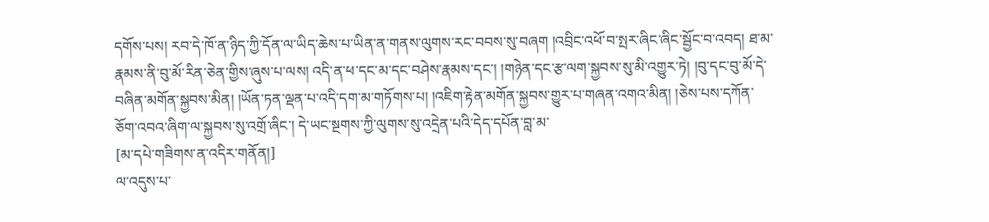དགོས་པས། རབ་དེ་ཁོ་ན་ཉིད་ཀྱི་དོན་ལ་ཡིད་ཆེས་པ་ཡིན་ན་གནས་ལུགས་རང་བབས་སུ་བཞག །འབྲིང་འཕོ་བ་སྤར་ཞིང་ཞིང་སྦྱོང་བ་འབད། ཐ་མ་རྣམས་ནི་བུ་མོ་རིན་ཅེན་གྱིས་ཞུས་པ་ལས། འདི་ན་ཕ་དང་མ་དང་བཤེས་རྣམས་དང་། །གཉེན་དང་རྩ་ལག་སྐྱབས་སུ་མི་འགྱུར་ཏེ། །བུ་དང་བུ་མོ་དེ་བཞིན་མགོན་སྐྱབས་མིན། །ཡོན་ཏན་ལྡན་པ་འདི་དག་མ་གཏོགས་པ། །འཇིག་རྟེན་མགོན་སྐྱབས་གྱུར་པ་གཞན་འགའ་མིན། །ཅེས་པས་དཀོན་ཅོག་འབའ་ཞིག་ལ་སྐྱབས་སུ་འགྲོ་ཞིང་། དེ་ཡང་སྔགས་ཀྱི་ལུགས་སུ་འདྲེན་པའི་དེད་དཔོན་བླ་མ་
[མ་དཔེ་གཟིགས་ན་འདིར་གནོན།]
ལ་འདུས་པ་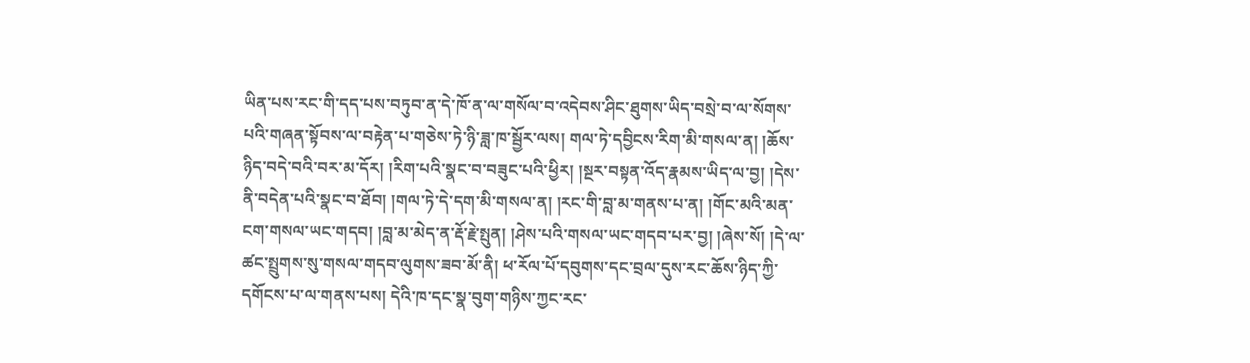ཡིན་པས་རང་གི་དད་པས་བཏུབ་ན་དེ་ཁོ་ན་ལ་གསོལ་བ་འདེབས་ཤིང་ཐུགས་ཡིད་བསྲེ་བ་ལ་སོགས་པའི་གཞན་སྟོབས་ལ་བརྟེན་པ་གཅེས་ཏེ་ཉི་ཟླ་ཁ་སྦྱོར་ལས། གལ་ཏེ་དབྱིངས་རིག་མི་གསལ་ན། །ཆོས་ཉིད་བདེ་བའི་བར་མ་དོར། །རིག་པའི་སྣང་བ་བཟུང་པའི་ཕྱིར། །སྔར་བསྟན་འོད་རྣམས་ཡིད་ལ་བྱ། །དེས་ནི་བདེན་པའི་སྣང་བ་ཐོབ། །གལ་ཏེ་དེ་དག་མི་གསལ་ན། །རང་གི་བླ་མ་གནས་པ་ན། །གོང་མའི་མན་ངག་གསལ་ཡང་གདབ། །བླ་མ་མེད་ན་རྡོ་རྗེ་སྤུན། །ཤེས་པའི་གསལ་ཡང་གདབ་པར་བྱ། །ཞེས་སོ། །དེ་ལ་ཚང་སྤྲུགས་སུ་གསལ་གདབ་ལུགས་ཟབ་མོ་ནི། ཕ་རོལ་པོ་དབུགས་དང་བྲལ་དུས་རང་ཆོས་ཉིད་ཀྱི་དགོངས་པ་ལ་གནས་པས། དེའི་ཁ་དང་སྣ་བུག་གཉིས་ཀྱང་རང་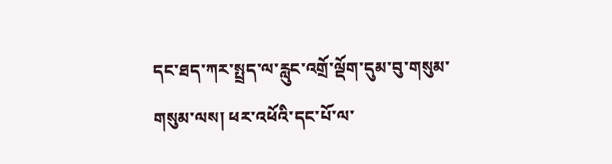དང་ཐད་ཀར་སྤྲད་ལ་རླུང་འགྲོ་ལྡོག་དུམ་བུ་གསུམ་གསུམ་ལས། ཕར་འཕོའི་དང་པོ་ལ་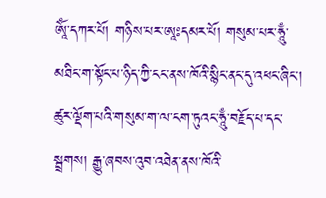ཨཱོཾ་དཀར་པོ། གཉིས་པར་ཨཱཿདམར་པོ། གསུམ་པར་ཧཱུྃ་མཐིང་ག་སྟོང་པ་ཉིད་ཀྱི་ངང་ནས་ཁོའི་སྙིང་ནང་དུ་འཕང་ཞིང་། ཚུར་ལྡོག་པའི་གསུམ་ག་ལ་ངག་ཏུའང་ཧཱུྃ་བརྗོད་པ་དང་སྦྲགས། རྒྱུ་ཞབས་འུབ་འཐེན་ནས་ཁོའི་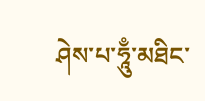ཤེས་པ་ཧཱུྃ་མཐིང་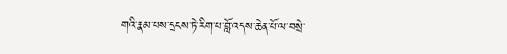གའི་རྣམ་པས་དྲངས་ཏེ་རིག་པ་བློ་འདས་ཆེན་པོ་ལ་བསྲེ་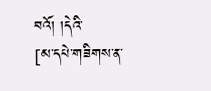བའོ། །དེའི་
[མ་དཔེ་གཟིགས་ན་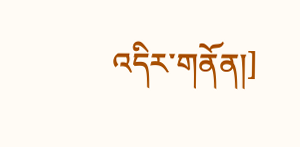འདིར་གནོན།]